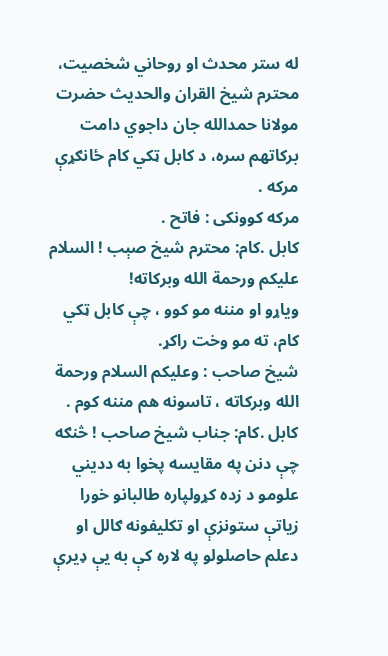له ستر محدث او روحاني شخصیت، محترم شیخ القران والحدیث حضرت مولانا حمدالله جان داجوي دامت برکاتهم سره، د کابل ټکي کام ځانګړې مرکه .
مرکه کوونکی : فاتح .
کابل .کام: محترم شيخ صېب ! السلام علیکم ورحمة الله وبرکاته!
وياړو او مننه مو کوو ، چې کابل ټکي کام، ته مو وخت راکړ.
شيخ صاحب : وعليکم السلام ورحمة الله وبرکاته ، تاسونه هم مننه کوم .
کابل .کام: جناب شیخ صاحب ! څنګه چې دنن په مقایسه پخوا به دديني علومو د زده کړولپاره طالبانو خورا زیاتې ستونزې او تکلیفونه ګالل او دعلم حاصلولو په لاره کې به یې ډیرې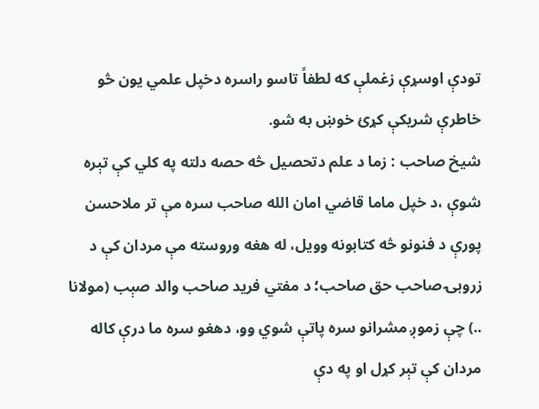تودې اوسړې زغملې که لطفاً تاسو راسره دخپل علمي یون څو خاطرې شریکې کړئ خوښ به شو.
شيخ صاحب : زما د علم دتحصيل څه حصه دلته په کلي کې تېره شوې ،د خپل ماما قاضي امان الله صاحب سره مې تر ملاحسن پورې د فنونو څه کتابونه وويل، له هغه وروسته مې مردان کې د زروبۍ صاحب حق صاحب؛ د مفتي فريد صاحب والد صېب (مولانا ..) چې زموږ مشرانو سره پاتې شوي وو، دهغو سره ما درې کاله مردان کې تېر کړل او په دې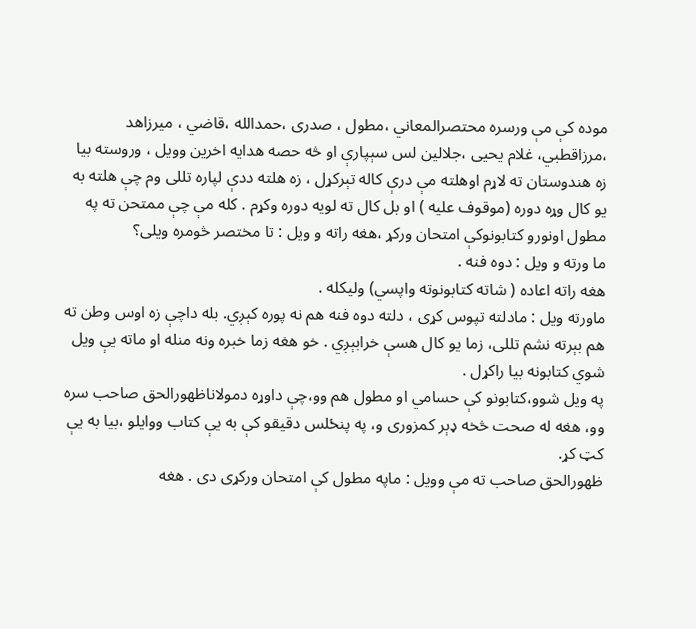موده کې مې ورسره محتصرالمعاني ،مطول ، صدری ،حمدالله ،قاضي ، ميرزاهد ،مرزاقطبي، غلام يحیی ،جلالين لس سېپارې او څه حصه هدايه اخرين وويل ، وروسته بيا زه هندوستان ته لاړم اوهلته مې درې کاله تېرکړل ، زه هلته ددې لپاره تللی وم چې هلته به يو کال وړه دوره (موقوف عليه ) او بل کال ته لويه دوره وکړم . کله مې چې ممتحن ته په مطول اونورو کتابونوکې امتحان ورکړ ،هغه راته و ويل : تا مختصر څومره ويلی؟
ما ورته و ويل : دوه فنه .
هغه راته اعاده ( شاته کتابونوته واپسي) وليکله .
ماورته ويل : مادلته تپوس کړی ، دلته دوه فنه هم نه پوره کېږي. بله داچې زه اوس وطن ته هم بېرته نشم تللی، زما يو کال هسې خرابېږي . خو هغه زما خبره ونه منله او ماته يې ويل شوي کتابونه بيا راکړل .
په ويل شوو،کتابونو کې حسامي او مطول هم وو،چې داوړه دمولاناظهورالحق صاحب سره وو، هغه له صحت څخه ډېر کمزوری و، په پنځلس دقيقو کې به يې کتاب ووايلو ،بيا به يې کټ کړ.
ظهورالحق صاحب ته مې وويل : ماپه مطول کې امتحان ورکړی دی . هغه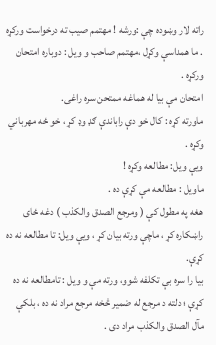راته لار وښوده چې :ورشه ! مهتمم صيب ته درخواست ورکړه . ما همداسې وکړل ،مهتمم صاحب و ويل : دوباره امتحان ورکړه .
امتحان مې بيا له هماغه ممتحن سره راغی.
ماورته کړه : کال خو دې راباندې ګډ وډ کړ ، خو ځه مهرباني وکړه .
ويې ويل: مطالعه وکړه !
ماويل : مطالعه مې کړې ده .
هغه په مطول کې ( ومرجع الصدق والکذب ) دغه ځای راښکاره کړ ، ماچې ورته بيان کړ ، ويې ويل: تا مطالعه نه ده کړې.
بيا را سره بې تکلفه شوو، ورته مې و ويل : تامطالعه نه ده کړې ؛ دلته د مرجع له ضمير څخه مرجع مراد نه ده ، بلکې مآل الصدق والکذب مراد دی .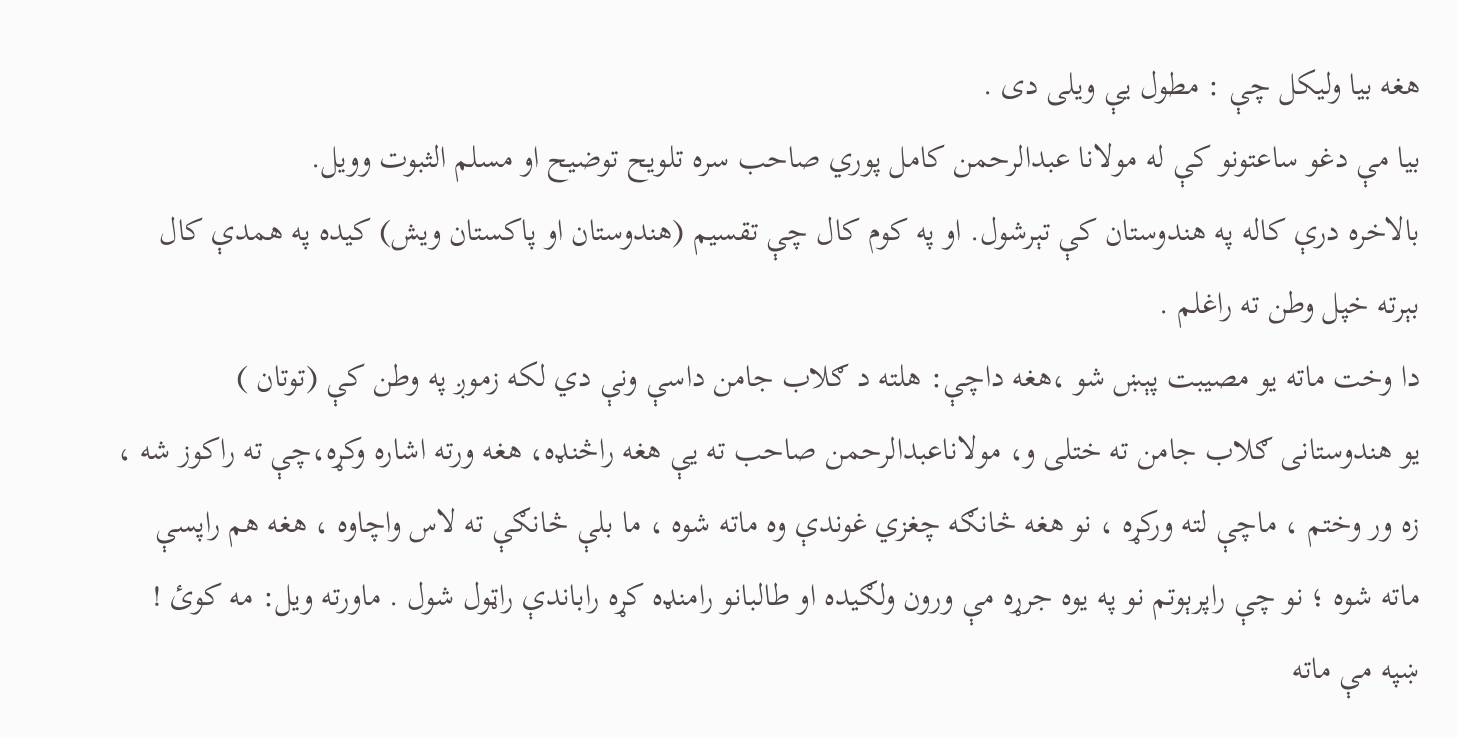هغه بيا وليکل چې : مطول يې ويلی دی .
بيا مې دغو ساعتونو کې له مولانا عبدالرحمن کامل پوري صاحب سره تلويح توضيح او مسلم الثبوت وويل.
بالاخره درې کاله په هندوستان کې تېرشول. او په کوم کال چې تقسيم (هندوستان او پاکستان ويش) کيده په همدې کال بېرته خپل وطن ته راغلم .
دا وخت ماته يو مصيبت پېښ شو ،هغه داچې: هلته د ګلاب جامن داسې ونې دي لکه زموږ په وطن کې (توتان )
يو هندوستانی ګلاب جامن ته ختلی و، مولاناعبدالرحمن صاحب ته يې هغه راڅنډه، هغه ورته اشاره وکړه،چې ته راکوز شه ، زه ور وختم ، ماچې لته ورکړه ، نو هغه څانګه چغزي غوندې وه ماته شوه ، ما بلې څانګې ته لاس واچاوه ، هغه هم راپسې ماته شوه ؛ نو چې راپرېوتم نو په يوه جرړه مې ورون ولګيده او طالبانو رامنډه کړه راباندې راټول شول . ماورته ويل: مه کوئ ! ښپه مې ماته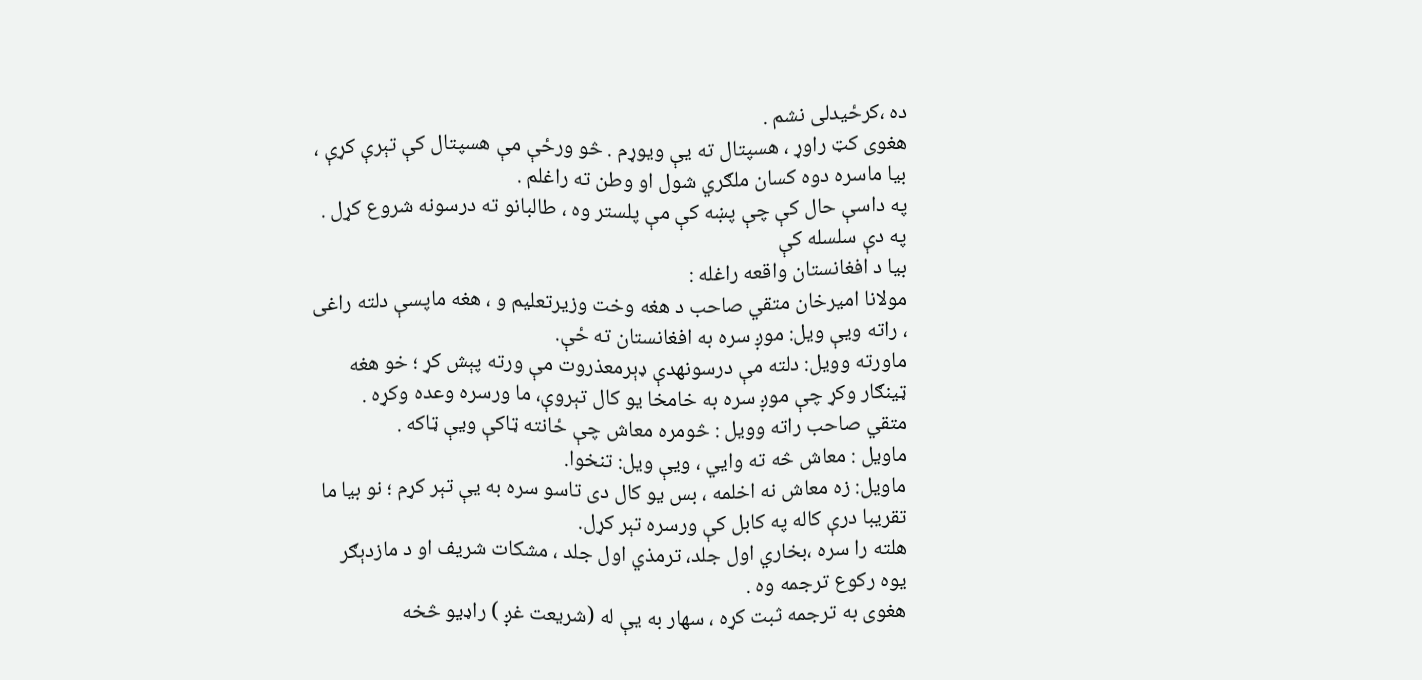ده ،کرځيدلی نشم .
هغوی کټ راوړ ، هسپتال ته يې ويوړم . څو ورځې مې هسپتال کې تېرې کړې ، بيا ماسره دوه کسان ملګري شول او وطن ته راغلم .
په داسې حال کې چې پښه کې مې پلستر وه ، طالبانو ته درسونه شروع کړل . په دې سلسله کې
بيا د افغانستان واقعه راغله :
مولانا اميرخان متقي صاحب د هغه وخت وزيرتعليم و ، هغه ماپسې دلته راغی ، راته ويې ويل: موږ سره به افغانستان ته ځې.
ماورته وويل: دلته مې درسونهدې ډېرمعذروت مې ورته پېش کړ ؛ خو هغه ټينګار وکړ چې موږ سره به خامخا يو کال تېروې، ما ورسره وعده وکړه .
متقي صاحب راته وويل : څومره معاش چې ځانته ټاکې ويې ټاکه .
ماويل : معاش څه ته وايي ، ويې ويل: تنخوا.
ماويل: زه معاش نه اخلمه ، بس يو کال دی تاسو سره به يې تېر کړم ؛ نو بيا ما تقريبا درې کاله په کابل کې ورسره تېر کړل.
هلته را سره ،بخاري اول جلد، ترمذي اول جلد ، مشکات شريف او د مازدېګر يوه رکوع ترجمه وه .
هغوی به ترجمه ثبت کړه ، سهار به يې له (شريعت غږ ) راډيو څخه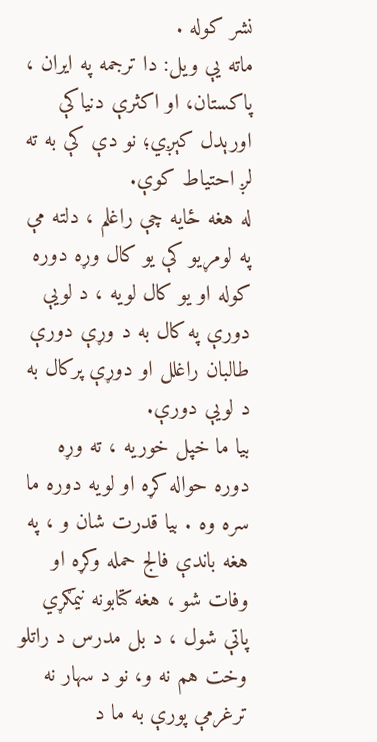نشر کوله .
ماته يې ويل: دا ترجمه په ايران ، پاکستان، او اکثرې دنياکې اورېدل کېږي؛ نو دې کې به ته لږ احتياط کوې.
له هغه ځايه چې راغلم ، دلته مې په لومړيو کې يو کال وړه دوره کوله او يو کال لويه ، د لويې دورې په کال به د وړې دورې طالبان راغلل او دوړې پرکال به د لويې دورې.
بيا ما خپل خوريه ، ته وړه دوره حواله کړه او لويه دوره ما سره وه . بيا قدرت شان و ، په هغه باندې فالج حمله وکړه او وفات شو ، هغه کتابونه نيمګړي پاتې شول ، د بل مدرس د راتلو وخت هم نه و، نو د سهار نه ترغرمې پورې به ما د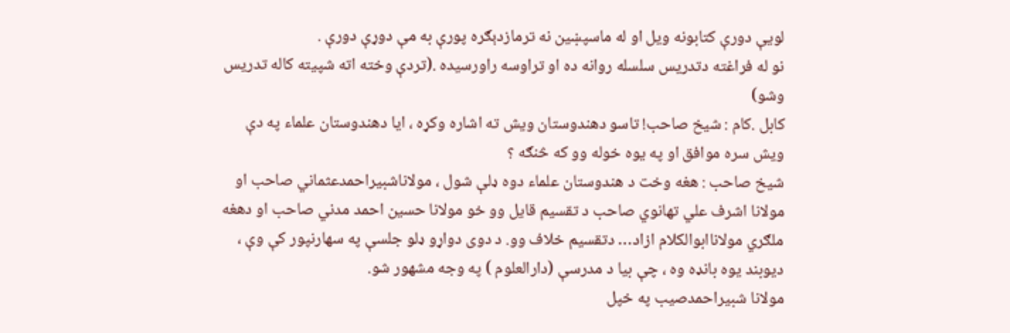لويې دورې کتابونه ويل او له ماسپښين نه ترمازدېګره پورې به مې دوړې دورې .
نو له فراغته دتدريس سلسله روانه ده او تراوسه راورسيده .(تردې وخته اته شپيته کاله تدريس وشو)
کابل .کام : شيخ صاحب! تاسو دهندوستان ويش ته اشاره وکړه ، ايا دهندوستان علماء په دې ويش سره موافق او په يوه خوله وو که څنګه ؟
شيخ صاحب : هغه وخت د هندوستان علماء دوه ډلې شول ، مولاناشبيراحمدعثماني صاحب او مولانا اشرف علي تهانوي صاحب د تقسيم قايل وو خو مولانا حسين احمد مدني صاحب او دهغه ملګري مولاناابوالکلام ازاد… دتقسيم خلاف وو. د دوی دواړو ډلو جلسې په سهارنپور کې وې ، ديوبند يوه بانډه وه ، چې بيا د مدرسې (دارالعلوم ) په وجه مشهور شو.
مولانا شبيراحمدصيب په خپل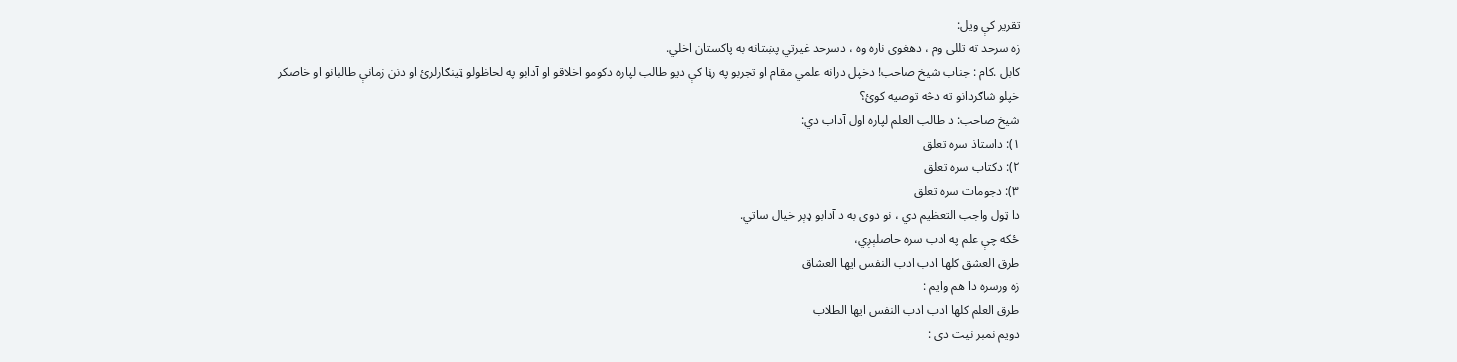تقرير کې ويل:
زه سرحد ته تللی وم ، دهغوی ناره وه ، دسرحد غيرتي پښتانه به پاکستان اخلي.
کابل .کام : جناب شیخ صاحب! دخپل درانه علمي مقام او تجربو په رڼا کې دیو طالب لپاره دکومو اخلاقو او آدابو په لحاظولو ټینګارلرئ او دنن زمانې طالبانو او خاصکر خپلو شاګردانو ته دڅه توصیه کوئ؟
شيخ صاحب: د طالب العلم لپاره اول آداب دي:
۱): داستاذ سره تعلق
۲): دکتاب سره تعلق
۳): دجومات سره تعلق
دا ټول واجب التعظيم دي ، نو دوی به د آدابو ډېر خيال ساتي.
ځکه چې علم په ادب سره حاصلېږي،
طرق العشق کلها ادب ادب النفس ايها العشاق
زه ورسره دا هم وايم :
طرق العلم کلها ادب ادب النفس ايها الطلاب
دويم نمبر نيت دی :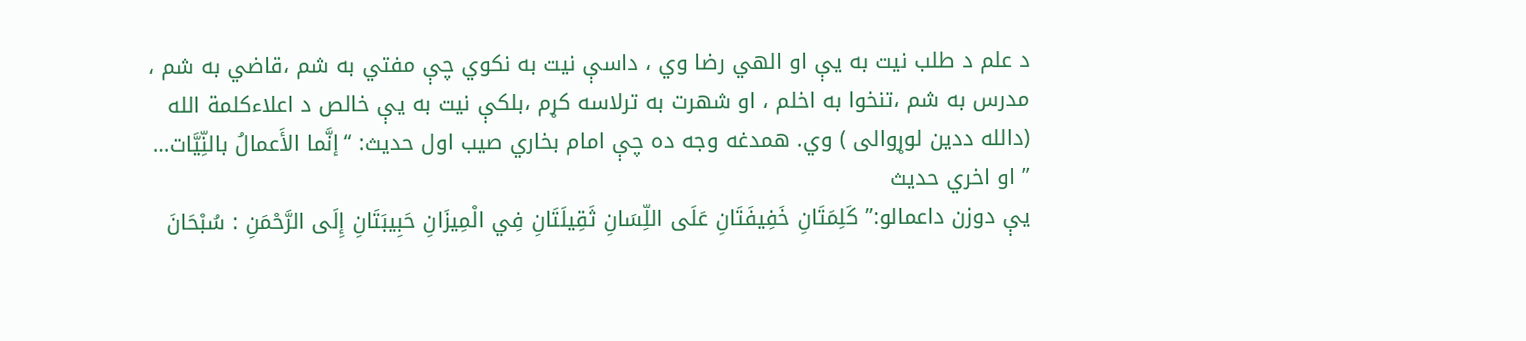د علم د طلب نيت به يې او الهي رضا وي ، داسې نيت به نکوي چې مفتي به شم ،قاضي به شم ، مدرس به شم ،تنخوا به اخلم ، او شهرت به ترلاسه کړم ،بلکې نيت به يې خالص د اعلاءکلمة الله (دالله ددين لوړوالی ) وي. همدغه وجه ده چې امام بخاري صيب اول حديث: “إنَّما الأَعمالُ بالنِّيَّات… ” او اخري حديث
يې دوزن داعمالو:” كَلِمَتَانِ خَفِيفَتَانِ عَلَى اللِّسَانِ ثَقِيلَتَانِ فِي الْمِيزَانِ حَبِيبَتَانِ إِلَى الرَّحْمَنِ : سُبْحَانَ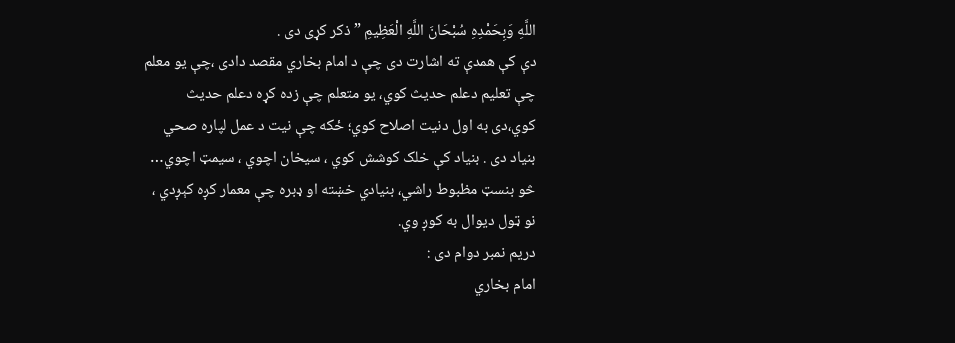اللَّهِ وَبِحَمْدِهِ سُبْحَانَ اللَّهِ الْعَظِيمِ ” ذکر کړی دی .
دې کې همدې ته اشارت دی چې د امام بخاري مقصد دادی ،چې يو معلم چې تعليم دعلم حديث کوي، يو متعلم چې زده کړه دعلم حديث کوي،دی به اول دنيت اصلاح کوي؛ ځکه چې نيت د عمل لپاره صحي بنياد دی . بنياد کې خلک کوشش کوي ، سيخان اچوي ، سيمټ اچوي… څو بنسټ مظبوط راشي، بنيادي خښته او ډبره چې معمار کږه کېږدي ، نو ټول ديوال به کوږ وي.
دريم نمبر دوام دی :
امام بخاري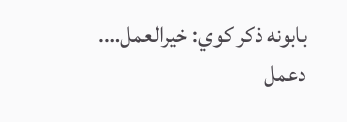بابونه ذکر کوي: خيرالعمل….
دعمل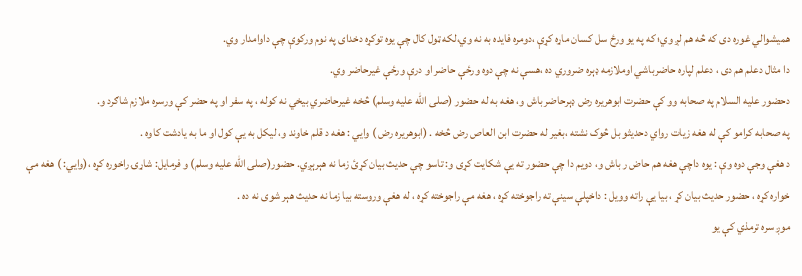هميشوالي غوره دی که څه هم لږ وي؛ که په يو ورځ سل کسان ماړه کړې ،دومره فايده به نه وي،لکه ټول کال چې يوه توکړه دخدای په نوم ورکوې چې داوامدار وي.
دا مثال دعلم هم دی ، دعلم لپاره حاضرباشي اوملازمه ډېره ضروري ده ،هسې نه چې دوه ورځې حاضر او درې ورځې غيرحاضر وي.
دحضور عليه السلام په صحابه وو کې حضرت ابوهريره رض ډېرحاضر باش و، هغه به له حضور (صلى الله عليه وسلم) څخه غيرحاضري بيخي نه کوله ، په سفر او په حضر کې ورسره ملازم شاګرد و.
په صحابه کرامو کې له هغه زيات رواي دحديثو بل څوک نشته ،بغير له حضرت ابن العاص رض څخه . (ابوهريره رض ) وايي : هغه د قلم خاوند و، ليکل به يې کول او ما به يادشت کاوه .
د هغې وجې دوه وې : يوه داچې هغه هم حاض ر باش و، دويم دا چې حضور ته يې شکايت کړی و: تاسو چې حديث بيان کړئ زما نه هېرېږي. حضور(صلى الله عليه وسلم) و فرمايل: شاړۍ راخوره کړه ،(وايي: ) هغه مې خواره کړه ، حضور حديث بيان کړ ، بيا يې راته وويل : داخپلې سينې ته راجوخته کړه ، هغه مې راجوخته کړه ، له هغې وروسته بيا زما نه حديث هېر شوی نه ده .
موږ سره ترمذي کې يو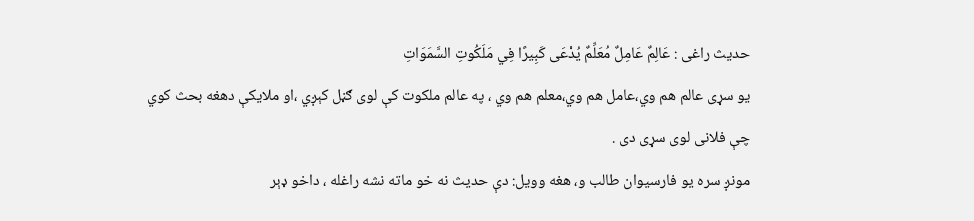حديث راغی : عَالِمٌ عَامِلٌ مُعَلِّمٌ يُدْعَى كَبِيرًا فِي مَلَكُوتِ السَّمَوَاتِ
يو سړی عالم هم وي،عامل هم وي،معلم هم وي ، په عالم ملکوت کې لوی ګڼل کېږي ،او ملايکې دهغه بحث کوي چې فلانی لوی سړی دی .
مونږ سره يو فارسيوان طالب و، هغه وويل: دې حديث نه خو ماته نشه راغله ، داخو ډېر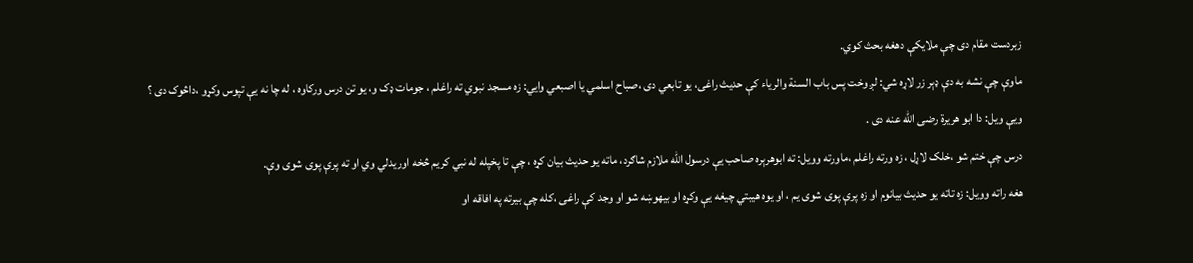زبردست مقام دی چې ملايکې دهغه بحث کوي.
ماوې چې نشه به دې ډېر زر لاړه شي: لږ وخت پس باب السنة والرياء کې حديث راغی، يو تابعي دی ،صباح اسلمي يا اصبعي وايي: زه مسجد نبوي ته راغلم ، جومات ډک و، يو تن درس ورکاوه ، له چا نه يې تپوس وکړو ،داڅوک دی ؟
ويې ويل: دا ابو هریرة رضی الله عنه دی .
درس چې ختم شو ،خلک لاړل ، زه ورته راغلم ،ماورته وويل: ته ابوهرېره صاحب يې درسول الله ملازم شاګرد، ماته يو حديث بيان کړه ، چې تا پخپله له نبي کريم څخه اوريدلي وي او ته پرې پوی شوی وې.
هغه راته وويل: زه تاته يو حديث بيانوم او زه پرې پوی شوی يم ، او يوه هيبتي چيغه يې وکړه او بیهوښه شو او وجد کې راغی ،کله چې بیرته په افاقه او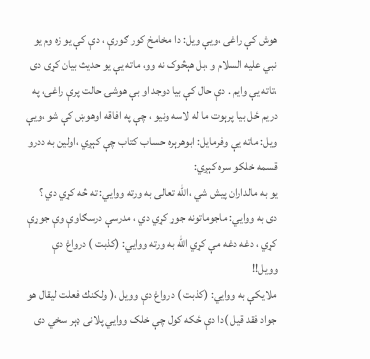هوش کې راغی ،ويې ويل: دا مخامخ کور ګورې ، دې کې يو زه وم يو نبي عليه السلام و ،بل هېڅوک نه وو، ماته يې يو حديث بيان کړی دی ،تاته يې وايم . دې حال کې بيا دوجد او بې هوشۍ حالت پرې راغی، په دريم ځل بيا پرېوت ما له لاسه ونيو ، چې په افاقه اوهوښ کې شو ،ويې ويل: ماته يې وفرمايل: ابوهرېره حساب کتاب چې کېږي ،اولين به ددرو قسمه خلکو سره کېږي:
يو به مالداران پيش شي ،الله تعالی به ورته ووايي: ته څه کړي دي ؟ دی به ووايي: ماجوماتونه جوړ کړي دي ، مدرسې درسګاوې وې جوړې کړي ، دغه دغه مې کړي الله به ورته ووايي: (کذبت ) درواغ دې وويل!!
ملايکې به ووايي: (کذبت ) درواغ دې وويل ،( ولكنك فعلت ليقال هو جواد فقد قيل )دا دې ځکه کول چې خلک ووايي پلانی ډېر سخي دی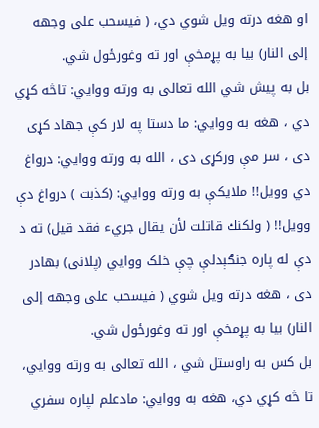او هغه درته ويل شوي دي، ( فيسحب على وجهه إلى النار) بيا به پړمخې اور ته وغورځول شي.
بل به پيش شي الله تعالی به ورته ووايي: تاڅه کړي دي ، هغه به ووايي: ما دستا په لار کې جهاد کړی دی ، سر مې ورکړی دی ، الله به ورته ووايي: درواغ دي وويل!! ملايکې به ورته ووايي: (کذبت ) درواغ دې وويل!! ( ولكنك قاتلت لأن يقال جريء فقد قيل) ته د دې له پاره جنګېدلې چې خلک ووايي (پلانی) بهادر دی ، هغه درته ويل شوي ( فيسحب على وجهه إلى النار) بيا به پړمخې اور ته وغورځول شي.
بل کس به راوستل شي ، الله تعالی به ورته ووايي، تا څه کړي دي، هغه به ووايي: مادعلم لپاره سفري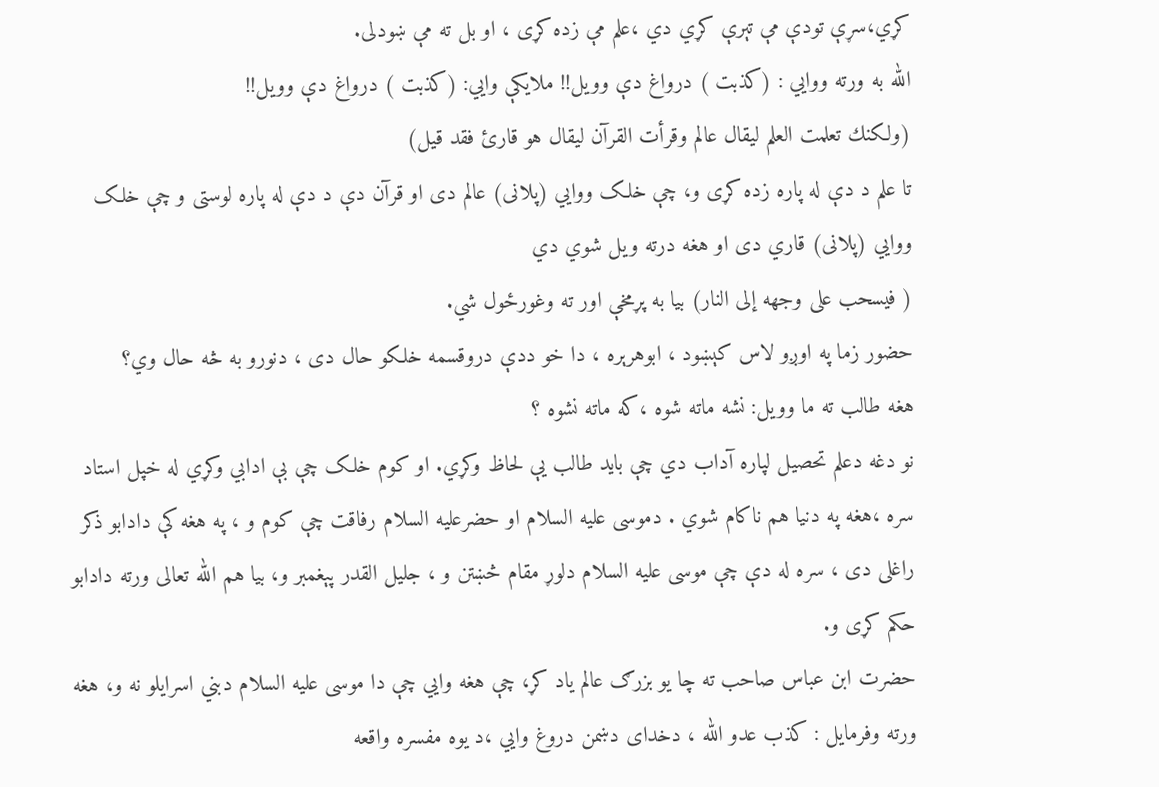کړي،سړې تودې مې تېرې کړي دي ،علم مې زده کړی ، او بل ته مې ښودلی.
الله به ورته ووايي : (کذبت ) درواغ دې وويل!! ملايکې وايي: (کذبت ) درواغ دې وويل!!
(ولكنك تعلمت العلم ليقال عالم وقرأت القرآن ليقال هو قارئ فقد قيل)
تا علم د دې له پاره زده کړی و، چې خلک ووايي (پلانی) عالم دی او قرآن دې د دې له پاره لوستی و چې خلک ووايي (پلانی) قاري دی او هغه درته ويل شوي دي
( فيسحب على وجهه إلى النار) بيا به پړمخې اور ته وغورځول شي.
حضور زما په اوږو لاس کېښود ، ابوهرېره ، دا خو ددې دروقسمه خلکو حال دی ، دنورو به څه حال وي؟
هغه طالب ته ما وويل: نشه ماته شوه ،که ماته نشوه ؟
نو دغه دعلم تحصيل لپاره آداب دي چې بايد طالب يې لحاظ وکړي. او کوم خلک چې بې ادابي وکړي له خپل استاد سره ،هغه په دنيا هم ناکام شوي . دموسی عليه السلام او حضرعلیه السلام رفاقت چې کوم و ، په هغه کې دادابو ذکر راغلی دی ، سره له دې چې موسی عليه السلام دلوړ مقام څښتن و ، جليل القدر پېغمبر و، بيا هم الله تعالی ورته دادابو حکم کړی و.
حضرت ابن عباس صاحب ته چا يو بزرګ عالم ياد کړ، چې هغه وايي چې دا موسی عليه السلام دبني اسرايلو نه و، هغه ورته وفرمايل : کذب عدو الله ، دخدای دښمن دروغ وايي ،د يوه مفسره واقعه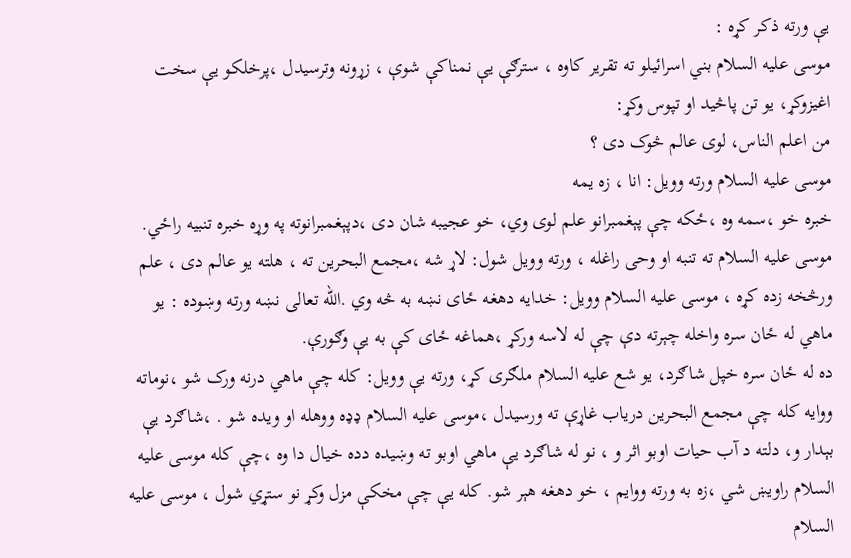يې ورته ذکر کړه :
موسی عليه السلام بني اسرائيلو ته تقرير کاوه ، سترګې يې نمناکې شوې ، زړونه وترسيدل ،پرخلکو يې سخت اغيزوکړ، يو تن پاڅيد او تپوس وکړ:
من اعلم الناس، لوی عالم څوک دی ؟
موسی عليه السلام ورته وويل: انا ، زه يمه
خبره خو ،سمه وه ،ځکه چې پېغمبرانو علم لوی وي، خو عجيبه شان دی ،دپېغمبرانوته په وړه خبره تنبیه راځي. موسی عليه السلام ته تنبه او وحی راغله ، ورته وويل شول: لاړ شه ،مجمع البحرين ته ، هلته يو عالم دی ، علم ورڅخه زده کړه ، موسی عليه السلام وويل: خدایه دهغه ځای نښه به څه وي .الله تعالی نښه ورته وښوده : يو ماهي له ځان سره واخله چېرته دې چې له لاسه ورکړ ،هماغه ځای کې به يې وګورې.
ده له ځان سره خپل شاګرد، يو شع عليه السلام ملګری کړ، ورته يې وويل: کله چې ماهي درنه ورک شو ،نوماته ووايه کله چې مجمع البحرين درياب غاړې ته ورسيدل ،موسی عليه السلام ډډه ووهله او ويده شو . ،شاګرد يې بېدار و، دلته د آب حيات اوبو اثر و ، نو له شاګرد يې ماهي اوبو ته وښيده دده خيال دا وه ،چې کله موسی عليه السلام راويښ شي ،زه به ورته ووايم ، خو دهغه هېر شو. کله يې چې مخکې مزل وکړ نو ستړي شول ، موسی عليه السلام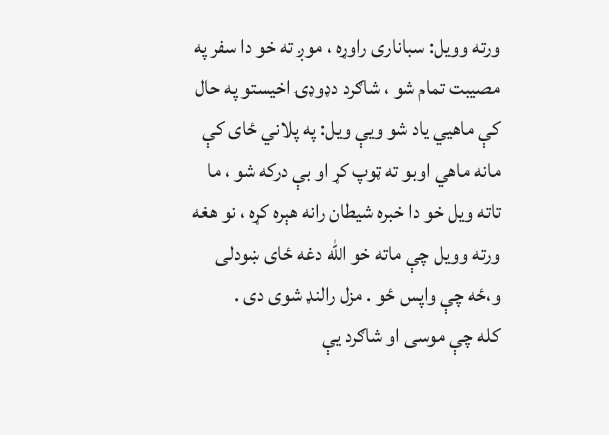ورته وويل: سباناری راوړه ، موږ ته خو دا سفر په مصيبت تمام شو ، شاګرد دډوډۍ اخيستو په حال کې ماهيي ياد شو ويې ويل: په پلاني ځای کې مانه ماهي اوبو ته ټوپ کړ او بې درکه شو ، ما تاته ويل خو دا خبره شيطان رانه هېره کړه ، نو هغه ورته وويل چې ماته خو الله دغه ځای ښودلی و،ځه چې واپس ځو . مزل رالنډ شوی دی .
کله چې موسی او شاګرد يې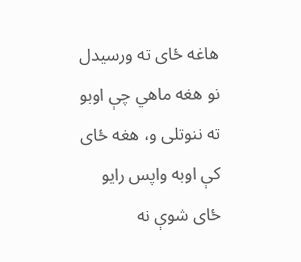هاغه ځای ته ورسيدل نو هغه ماهي چې اوبو ته ننوتلی و، هغه ځای کې اوبه واپس رايو ځای شوې نه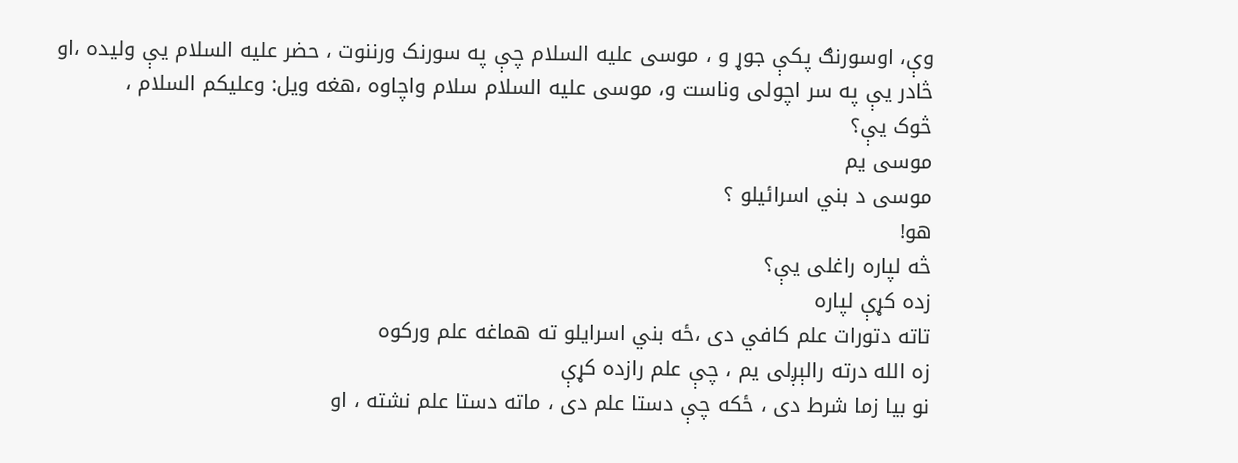وې، اوسورنګ پکې جوړ و ، موسی عليه السلام چې په سورنک ورننوت ، حضر عليه السلام يې وليده ،او څادر يې په سر اچولی وناست و، موسی عليه السلام سلام واچاوه ،هغه ويل: وعليکم السلام ،
څوک يې؟
موسی يم
موسی د بني اسرائيلو ؟
هو!
څه لپاره راغلی يې؟
زده کړې لپاره
تاته دتورات علم کافي دی ،ځه بني اسرايلو ته هماغه علم ورکوه
زه الله درته رالېږلی يم ، چې علم رازده کړې
نو بيا زما شرط دی ، ځکه چې دستا علم دی ، ماته دستا علم نشته ، او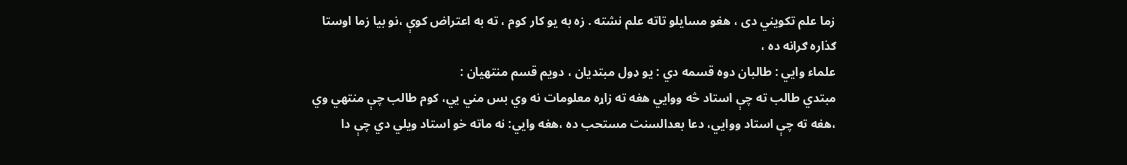زما علم تکويني دی ، هغو مسايلو تاته علم نشته . زه به يو کار کوم ، ته به اعتراض کوې ،نو بيا زما اوستا ګذاره ګرانه ده ،
علماء وايي : طالبان دوه قسمه دي : يو ډول مبتديان ، دويم قسم منتهيان :
مبتدي طالب ته چې استاد څه ووايي هغه ته زاړه معلومات نه وي بس مني يي، کوم طالب چې منتهي وي ،هغه ته چې استاد ووايي، دعا بعدالسنت مستحب ده ،هغه وايي: نه ماته خو استاد ويلي دي چې دا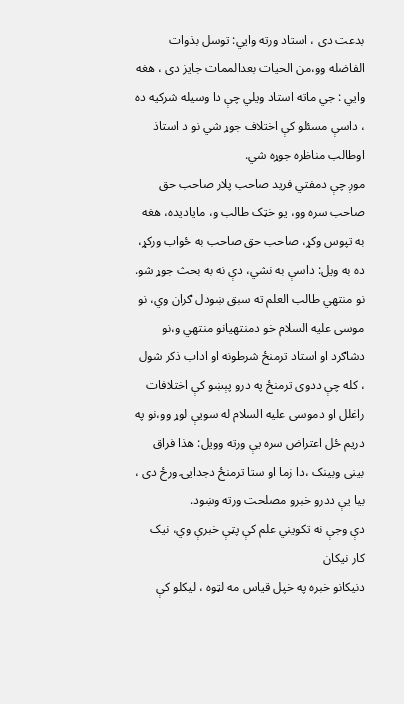بدعت دی ، استاد ورته وايي: توسل بذوات الفاضله وو،من الحيات بعدالممات جايز دی ، هغه وايي : جي ماته استاد ويلي چې دا وسيله شرکيه ده ، داسې مسئلو کې اختلاف جوړ شي نو د استاذ اوطالب مناظره جوړه شي.
موږ چې دمفتي فريد صاحب پلار صاحب حق صاحب سره وو، يو خټک طالب و، ماياديده، هغه به تپوس وکړ، صاحب حق صاحب به ځواب ورکړ، ده به ويل: داسې به نشي، دې نه به بحث جوړ شو.
نو منتهي طالب العلم ته سبق ښودل ګران وي، نو موسی عليه السلام خو دمنتهيانو منتهي و،نو دشاګرد او استاد ترمنځ شرطونه او اداب ذکر شول ، کله چې ددوی ترمنځ په درو پېښو کې اختلافات راغلل او دموسی عليه السلام له سويې لوړ وو،نو په دريم ځل اعتراض سره يې ورته وويل: هذا فراق بينی وبينک ،دا زما او ستا ترمنځ دجدايۍ ورځ دی ، بيا يې ددرو خبرو مصلحت ورته وښود.
دې وجې نه تکويني علم کې پټې خبرې وي، نيک کار نيکان
دنيکانو خبره په خپل قياس مه لټوه ، ليکلو کې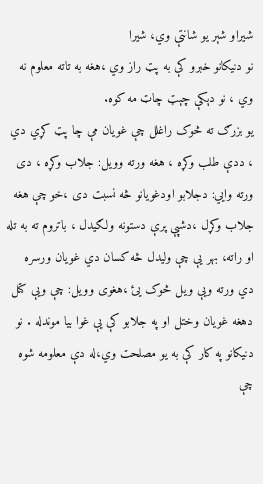شيراو شېر يو شانتې وي، شيرا
نو دنيکانو خبرو کې به پټ راز وي ،هغه به تاته معلوم نه وي ، نو دېکې چېټ چاټ مه کوه.
يو بزرګ ته څوک راغلل چې غويان مې چا پټ کړي دي ، ددې طلب وکړه ، هغه ورته وويل: جلاب وکړه ، دی ورته وايي: دجلابو اودغويانو څه نسبت دی ،خو چې هغه جلاب وکړل ،دشپې پرې دستونه ولګيدل ، باتروم ته به تله او راته، بهر يې چې وليدل څه کسان دي غويان ورسره دي ورته ويې ويل څوک يئ ،هغوی وويل: چې ويې کتل دهغه غويان وختل او په جلابو کې يې غوا بيا موندله . نو دنيکانو په کار کې به يو مصلحت وي،له دې معلومه شوه چې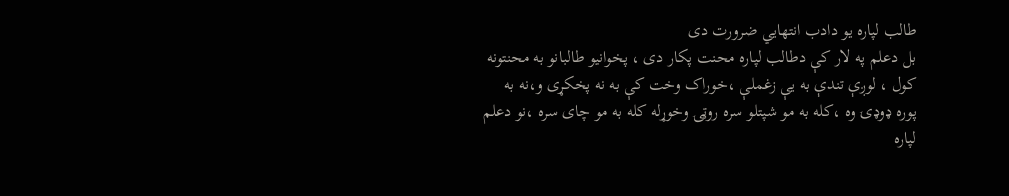طالب لپاره يو دادب انتهايي ضرورت دی
بل دعلم په لار کې دطالب لپاره محنت پکار دی ، پخوانيو طالبانو به محنتونه کول ، لوږې تندې به يې زغملې ،خوراک وخت کې به نه پخکړی و،نه به پوره ډوډۍ وه ،کله به مو شپتلو سره روټۍ وخوړله کله به مو چای سره ،نو دعلم لپاره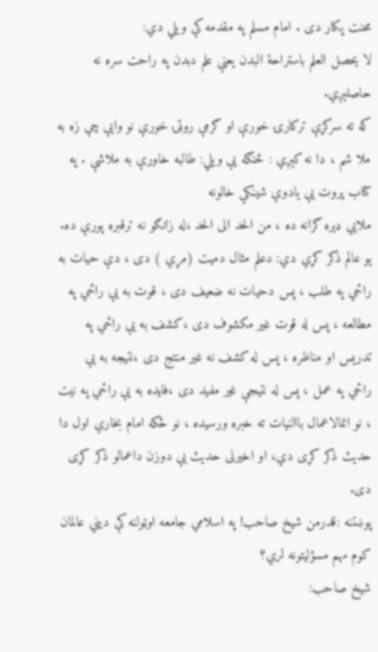محنت پکار دی . امام مسلم په مقدمه کې ويلي دي:
لا يحصل العلم باستراحة البدن يعنې علم دبدن په راحت سره نه حاصلېږي.
که ته سرکړې ترکارۍ خورې او ګرمې روټۍ خورې نو وايې چې زه به ملا شم ، دا نه کېږي : څنګه يې ويلي: طالبه خاورې به ملاشې . په کتاب پروت يې يادوې شينکي خالونه
ملايي ډېره ګرانه ده ، من الحد الی الحد ،له زانګو نه ترقبره پورې ده.
يو عالم ذکر کړي دي: دعلم مثال دميت (مړي ) دی ، دې حيات به راځي په طلب ، پس دحيات نه ضعيف دی ، قوت به يې راځي په مطالعه ، پس له قوت غير مکشوف دی ،کشف به يې راځي په تدريس او مناظره ، پس له کشف نه غير منتج دی ،نتيجه به يې راځي په عمل ، پس له نتيجې غير مفيد دی ،فايده به يې راځي په نيت ، نو انمالاعمال باالنيات ته خبره ورسيده ، نو ځکه امام بخاري اول دا حديث ذکر کړی دي، او اخيرنی حديث يې دوزن داعمالو ذکر کړی دی.
پوښتنه :قدرمن شیخ صاحب! په اسلامي جامعه اوټولنه کې ديني عالمان کوم مهم مسؤليتونه لري؟
شيخ صاحب: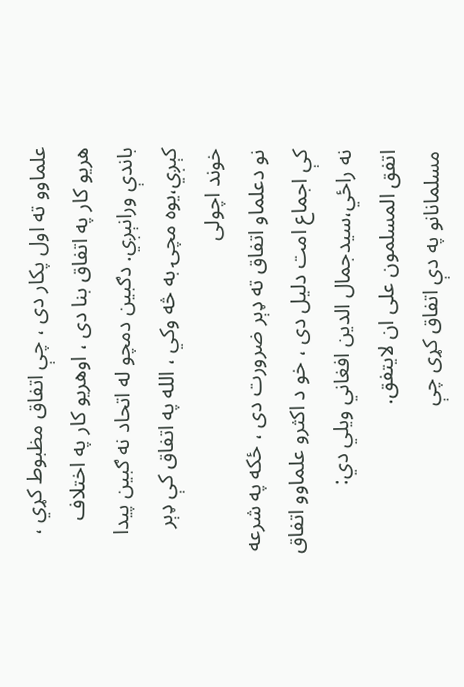علماوو ته اول پکار دی ، چې اتفاق مظبوط کړي ، هريو کار په اتفاق بنا دی ، اوهريو کار په اختلاف باندې ورانېږي. دګبين دمچو له اتحاد نه ګبين پيدا کېږي،يوه مچۍ به څه وکي ، الله په اتفاق کې ډېر خوند اچولی
نو دعلماو اتفاق ته ډېر ضرورت دی ، ځکه په شرعه کې اجماع امت دليل دی ، خو د اکثرو علماوو اتفاق نه راځي،سيدجمال الدين افغاني ويلي دي:
اتفق المسلمون علی ان لايتفق.
مسلمانانو په دې اتفاق کړی چې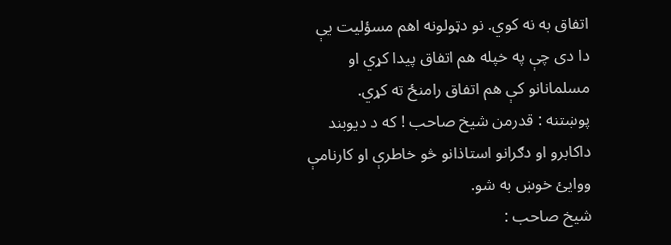اتفاق به نه کوي. نو دټولونه اهم مسؤليت يې دا دی چې په خپله هم اتفاق پيدا کړي او مسلمانانو کې هم اتفاق رامنځ ته کړي.
پوښتنه : قدرمن شيخ صاحب ! که د ديوبند داکابرو او دګرانو استاذانو څو خاطرې او کارنامې ووايئ خوښ به شو.
شيخ صاحب :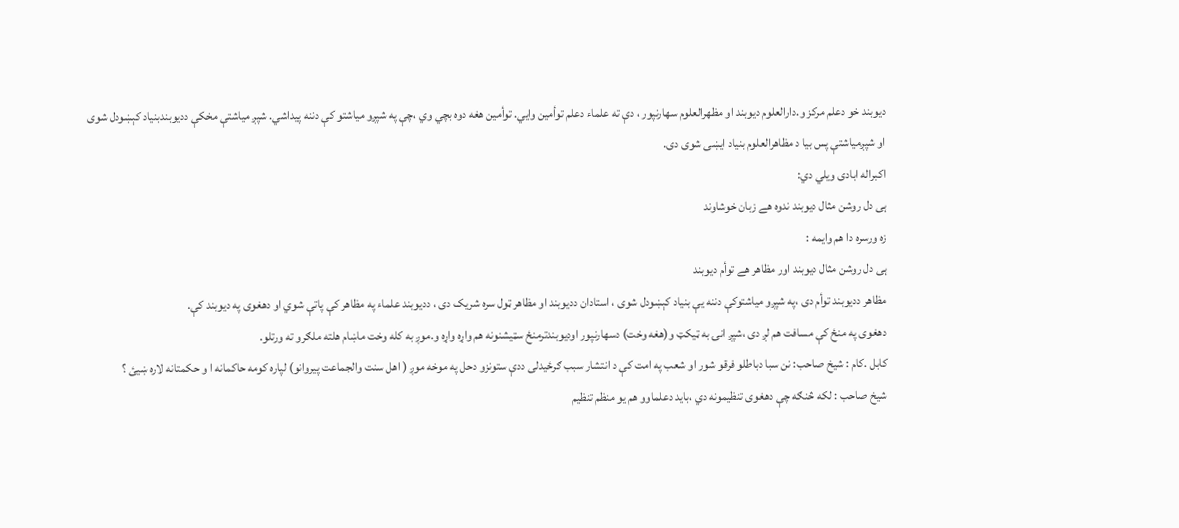ديوبند خو دعلم مرکز و.دارالعلوم ديوبند او مظهرالعلوم سهارنپور ، دې ته علماء دعلم توأمین وايي. توأمین هغه دوه بچي وي ،چې په شپږو مياشتو کې دننه پيداشي. شپږ مياشتې مخکې دديوبندبنياد کېښودل شوی او شپږمياشتې پس بيا د مظاهرالعلوم بنياد ايښی شوی دی.
اکبراله ابادی ويلي دي:
ہی دل روشن مثال ديوبند ندوه هے زبان خوشاوند
زه ورسره دا هم وايمه :
ہی دل روشن مثال ديوبند اور مظاهر هے توأم ديوبند
مظاهر دديوبند توأم دی ،په شپږو مياشتوکې دننه يې بنياد کېښودل شوی ، استادان دديوبند او مظاهر ټول سره شريک دی ، دديوبند علماء په مظاهر کې پاتې شوي او دهغوی په ديوبند کې.
دهغوی په منځ کې مسافت هم لږ دی ،شپږ انۍ به ټيکټ و(هغه وخت) دسهارنپور اوديوبندترمنځ سټيشنونه هم واړه واړه و.موږ به کله وخت ماښام هلته ملګرو ته ورتلو.
کابل .کام : شيخ صاحب: نن سبا دباطلو فرقو شور او شعب په امت کې د انتشار سبب ګرځيدلی ددې ستونزو دحل په موخه موږ ( اهل سنت والجماعت پيروانو) لپاره کومه حاکمانه ا و حکمتانه لاره ښيئ ؟
شيخ صاحب : لکه څنګه چې دهغوی تنظيمونه دي ،بايد دعلماوو هم يو منظم تنظيم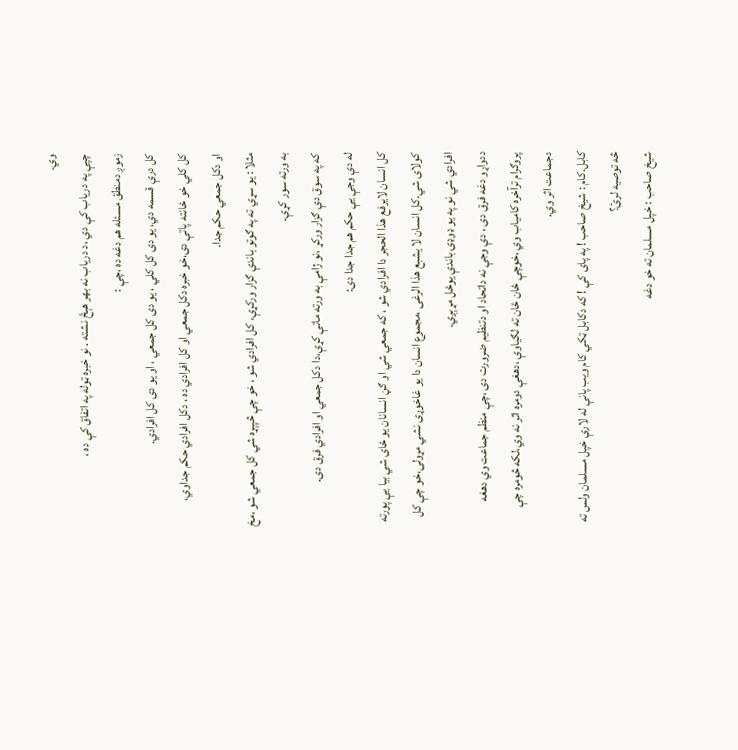وي.
چپې په درياب کې دي ،د درياب نه بهر هېڅ نشته . نو خبره ټوله په اتفاق کې ده ،
زموږ دمنطق مسئله هم دغه ده ،چې :
کل درې قسمه دي، يو دی کل کلي ، يو دی کل جمعي ، او يو دی کل افرادي.
کل کلي خو ځانته پاتې دی،خو خبره دکل جمعي او کل افرادي ده ، دکل افرادي حکم جداوي،
او دکل جمعي حکم جدا.
مثلا : يو سړي ته په ګوتو باندې ګزار ورکړې، کل افرادي شو ، خو چې څپېړه شي کل جمعي شو ،مخ به ورته سور کړې.
که په سوق دې ګزار ورکړ ،نو ژامې به ورته ماتې کړې،دا دکل جمعي او افرادي فرق دی.
له دې وجې يې حکم هم جدا جدا دی:
کل انسان لايرفع هذا الحجر دا افرادي شو ، که جمعي شي او ګڼ انسانان يو ځای شي بيا يې پورته کولای شي.کل انسان لا يشبع هذا الرغی ،مجموع انسان دا يو غاخوړی نشي مړولی،خو چې کل افرادي شي نو په يو ډوډۍ باندې يوځل مړېږي.
ددواړو دغه فرق دی ، دې وجې نه داتحاد او دتنظيم ضرورت دی ،چې منظم جماعت وي دهغه پروګرام ترآخره کامياب وي ،خوچې ځان ځان ته لګياوې ،دهغې دومره اثر نه وي،لکه څومره چې دجماعت اثر وي.
کابل.کام : شيخ صاحب ! په پای کې ! که دکابل ټکي کام ویب پانې له لارې خپل مسلمان ولس ته څه توصیه لرئ؟
شيخ صاحب : خپل مسلمان ته خو دغه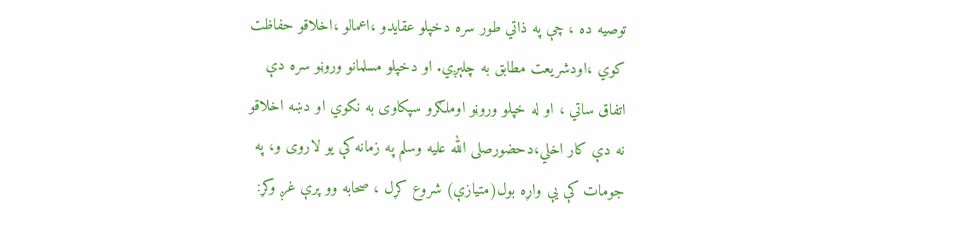توصيه ده ، چې په ذاتي طور سره دخپلو عقايدو ،اعمالو ،اخلاقو حفاظت کوي ،اودشريعت مطابق به چلېږي. او دخپلو مسلمانو وروڼو سره دې اتفاق ساتي ، او له خپلو وروڼو اوملګرو سپکاوی به نکوي او دښه اخلاقو نه دې کار اخلي،دحضورصلی الله عليه وسلم په زمانه کې يو لاروی و، په جومات کې يې واړه بول(متيازې) شروع کړل ، صحابه وو پرې غږ وکړ: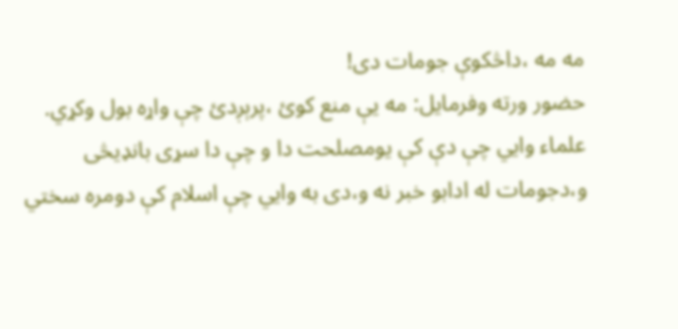مه مه ،داڅکوې جومات دی!
حضور ورته وفرمايل: مه يې منع کوئ ،پرېږدئ چې واړه بول وکړي.
علماء وايي چې دې کې يومصلحت دا و چې دا سړی بانډيڅی و،دجومات له ادابو خبر نه و،دی به وايي چې اسلام کې دومره سختي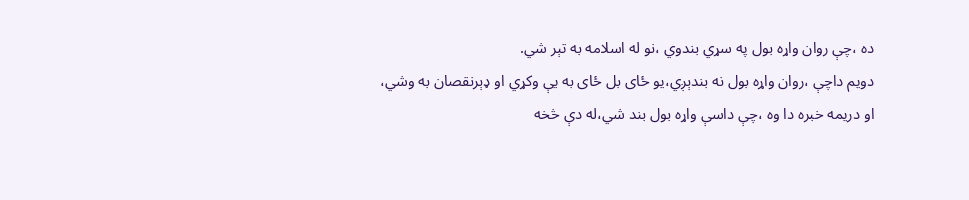ده ،چې روان واړه بول په سړي بندوي ،نو له اسلامه به تېر شي.
دويم داچې ،روان واړه بول نه بندېږي،يو ځای بل ځای به يې وکړي او ډېرنقصان به وشي،
او دريمه خبره دا وه ،چې داسې واړه بول بند شي،له دې څخه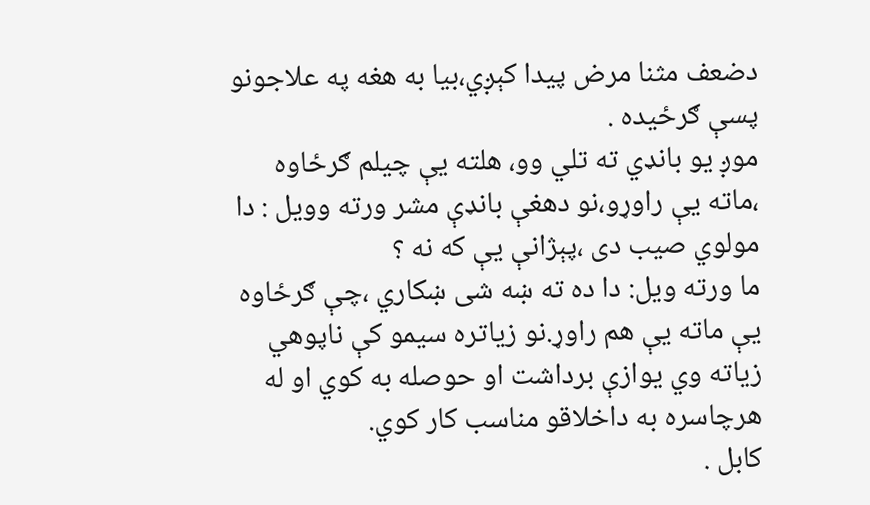دضعف مثنا مرض پيدا کېږي،بيا به هغه په علاجونو پسې ګرځيده .
موږ يو بانډي ته تلي وو، هلته يې چيلم ګرځاوه ،ماته يې راوړو،نو دهغې بانډې مشر ورته وویل : دا مولوي صيب دی ،پېژانې يې که نه ؟
ما ورته ويل: دا ده ته ښه شی ښکاري ،چې ګرځاوه يې ماته يې هم راوړ.نو زياتره سيمو کې ناپوهي زياته وي يوازې برداشت او حوصله به کوي او له هرچاسره به داخلاقو مناسب کار کوي.
کابل .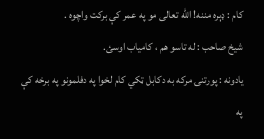کام : ډېره مننه! الله تعالی مو په عمر کې برکت واچوه .
شيخ صاحب : له تاسو هم ، کامياب اوسئ.
يادونه : پورتنۍ مرکه به دکابل ټکي کام لخوا په دفلمونو په برخه کې په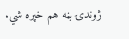ژوندۍ بڼه هم خپره شي.